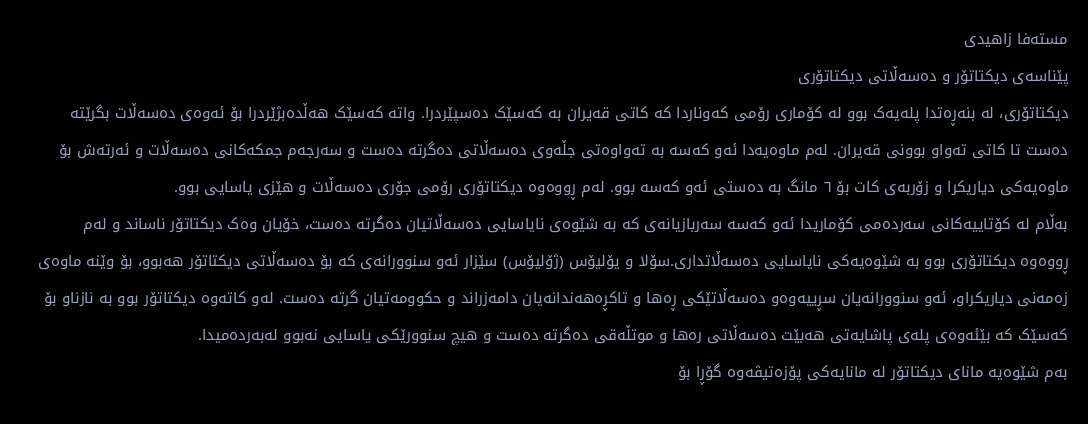مستەفا زاھیدی
پێناسەی دیکتاتۆر و دەسەڵاتی دیکتاتۆری
دیکتاتۆری، لە بنەڕەتدا پلەیەک بوو لە کۆماری رۆمی کەوناردا کە کاتی قەیران بە کەسێک دەسپێردرا. واتە کەسێک ھەڵدەبژێردرا بۆ ئەوەی دەسەڵات بگرێتە دەست تا کاتی تەواو بوونی قەیران. لەم ماوەیەدا ئەو کەسە بە تەواوەتی جڵەوی دەسەڵاتی دەگرتە دەست و سەرجەم جمکەکانی دەسەڵات و ئەرتەش بۆ ماوەیەکی دیاریکرا و زۆربەی کات بۆ ٦ مانگ بە دەستی ئەو کەسە بوو. لەم ڕووەوە دیکتاتۆری رۆمی جۆری دەسەڵات و ھێزی یاسایی بوو.
بەڵام لە کۆتاییەکانی سەردەمی کۆماریدا ئەو کەسە سەربازیانەی کە بە شێوەی نایاسایی دەسەڵاتیان دەگرتە دەست، خۆیان وەک دیکتاتۆر ناساند و لەم ڕووەوە دیکتاتۆری بوو بە شێوەیەکی نایاسایی دەسەڵاتداری.سۆلا و یۆلیۆس (ژۆلیۆس) سێزار ئەو سنوورانەی کە بۆ دەسەڵاتی دیکتاتۆر ھەبوو، بۆ وێنە ماوەی زەمەنی دیاریکراو، ئەو سنوورانەیان سڕییەوەو دەسەڵاتێکی ڕەھا و تاکڕەھەندانەیان دامەزراند و حکوومەتیان گرتە دەست. لەو کاتەوە دیکتاتۆر بوو بە نازناو بۆ کەسێک کە بێئەوەی پلەی پاشایەتی ھەبێت دەسەڵاتی رەھا و موتڵەقی دەگرتە دەست و ھیچ سنوورێکی یاسایی نەبوو لەبەردەمیدا.
بەم شێوەیە مانای دیکتاتۆر لە مانایەکی پۆزەتیڤەوە گۆڕا بۆ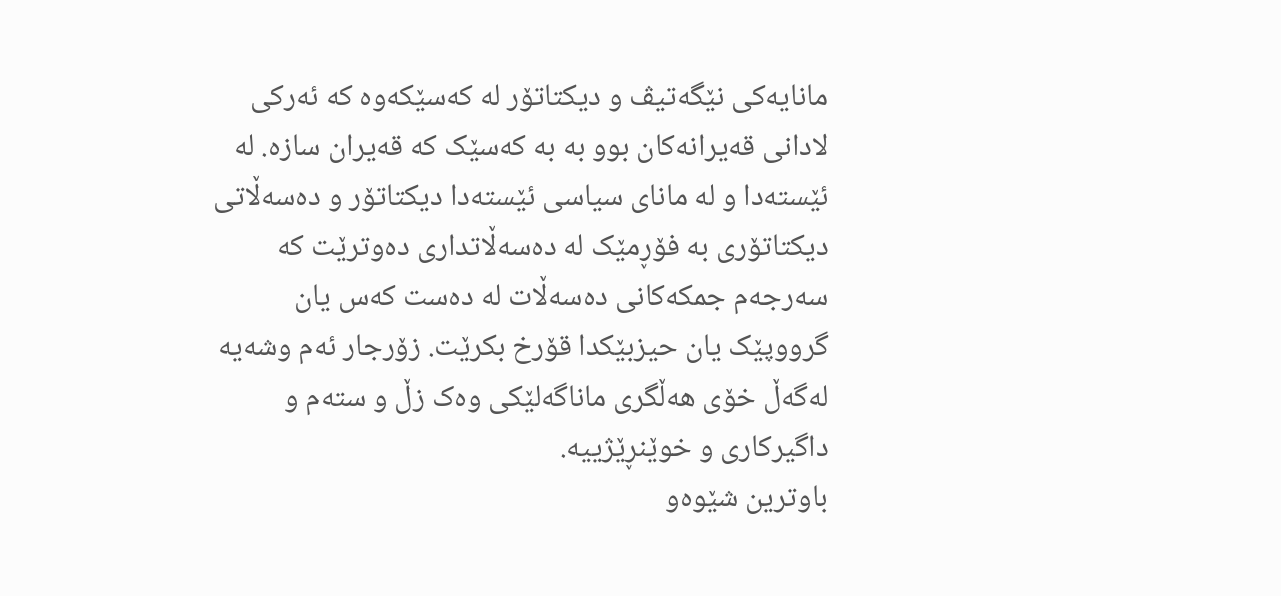مانایەکی نێگەتیڤ و دیکتاتۆر لە کەسێکەوە کە ئەرکی لادانی قەیرانەکان بوو بە بە کەسێک کە قەیران سازە. لە ئێستەدا و لە مانای سیاسی ئێستەدا دیکتاتۆر و دەسەڵاتی دیکتاتۆری بە فۆڕمێک لە دەسەڵاتداری دەوترێت کە سەرجەم جمکەکانی دەسەڵات لە دەست کەس یان گرووپێک یان حیزبێکدا قۆرخ بکرێت. زۆرجار ئەم وشەیە لەگەڵ خۆی ھەڵگری ماناگەلێکی وەک زڵ و ستەم و داگیرکاری و خوێنڕێژییە.
باوترین شێوەو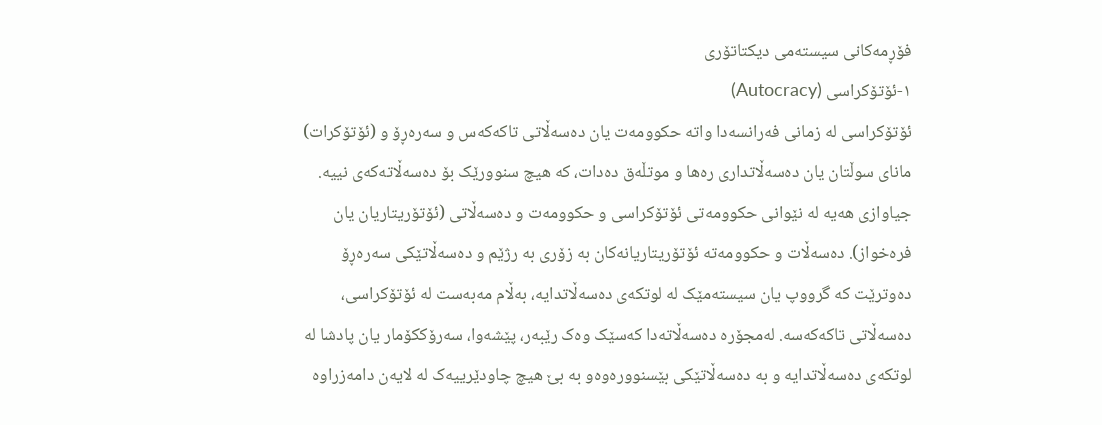فۆڕمەکانی سیستەمی دیکتاتۆری
١-ئۆتۆکراسی (Autocracy)
ئۆتۆکراسی لە زمانی فەرانسەدا واتە حکوومەت یان دەسەڵاتی تاکەکەس و سەرەڕۆ و (ئۆتۆکرات) مانای سوڵتان یان دەسەڵاتداری رەھا و موتڵەق دەدات، کە ھیچ سنوورێک بۆ دەسەڵاتەکەی نییە.
جیاوازی ھەیە لە نێوانی حکوومەتی ئۆتۆکراسی و حکوومەت و دەسەڵاتی (ئۆتۆریتاریان یان فرەخواز). دەسەڵات و حکوومەتە ئۆتۆریتاریانەکان بە زۆری بە رژێم و دەسەڵاتێکی سەرەڕۆ دەوترێت کە گرووپ یان سیستەمێک لە لوتکەی دەسەڵاتدایە، بەڵام مەبەست لە ئۆتۆکراسی، دەسەڵاتی تاکەکەسە. لەمجۆرە دەسەڵاتەدا کەسێک وەک رێبەر، پێشەوا، سەرۆککۆمار یان پادشا لە لوتکەی دەسەڵاتدایە و بە دەسەڵاتێکی بێسنوورەوەو بە بێ ھیچ چاودێرییەک لە لایەن دامەزراوە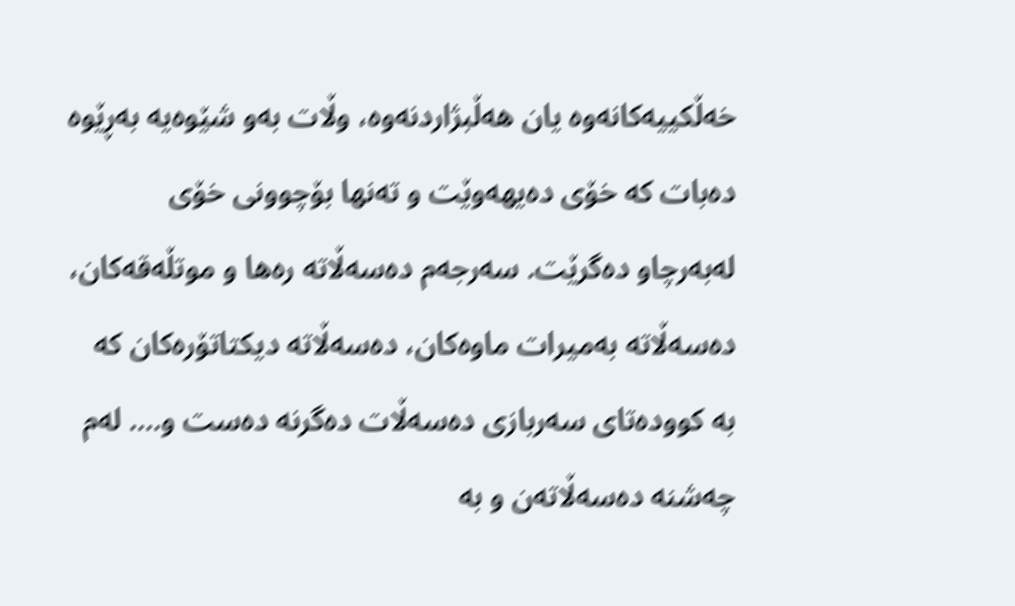خەڵکییەکانەوە یان ھەڵبژاردنەوە، وڵات بەو شێوەیە بەڕێوە دەبات کە خۆی دەیھەوێت و تەنھا بۆچوونی خۆی لەبەرچاو دەگرێت. سەرجەم دەسەڵاتە رەھا و موتڵەقەکان، دەسەڵاتە بەمیرات ماوەکان، دەسەڵاتە دیکتاتۆرەکان کە بە کوودەتای سەربازی دەسەڵات دەگرنە دەست و…. لەم چەشنە دەسەڵاتەن و بە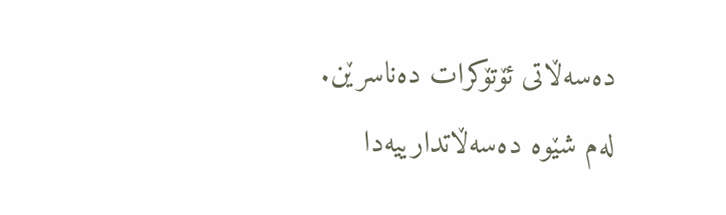دەسەڵاتی ئۆتۆکرات دەناسرێن.
لەم شێوە دەسەڵاتدارییەدا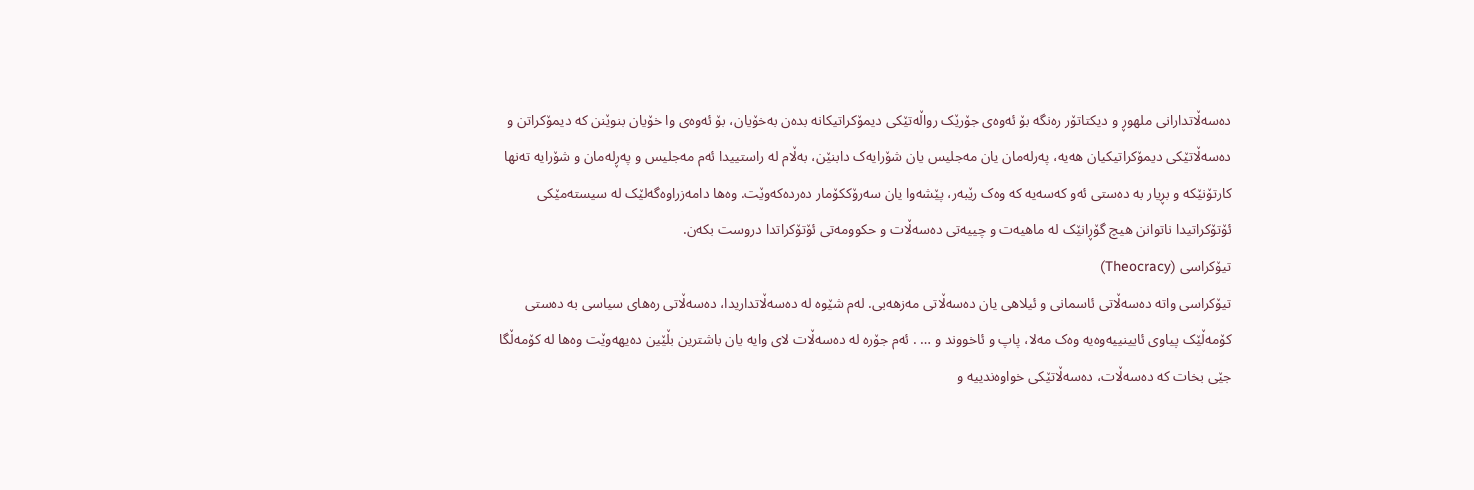دەسەڵاتدارانی ملھوڕ و دیکتاتۆر رەنگە بۆ ئەوەی جۆرێک رواڵەتێکی دیمۆکراتیکانە بدەن بەخۆیان، بۆ ئەوەی وا خۆیان بنوێنن کە دیمۆکراتن و دەسەڵاتێکی دیمۆکراتیکیان ھەیە، پەرلەمان یان مەجلیس یان شۆرایەک دابنێن، بەڵام لە راستییدا ئەم مەجلیس و پەڕلەمان و شۆرایە تەنھا کارتۆنێکە و بڕیار بە دەستی ئەو کەسەیە کە وەک رێبەر، پێشەوا یان سەرۆککۆمار دەردەکەوێت. وەھا دامەزراوەگەلێک لە سیستەمێکی ئۆتۆکراتیدا ناتوانن ھیچ گۆڕانێک لە ماھیەت و چییەتی دەسەڵات و حکوومەتی ئۆتۆکراتدا دروست بکەن.
تیۆکراسی (Theocracy)
تیۆکراسی واتە دەسەڵاتی ئاسمانی و ئیلاھی یان دەسەڵاتی مەزھەبی. لەم شێوە لە دەسەڵاتداریدا، دەسەڵاتی رەھای سیاسی بە دەستی کۆمەڵێک پیاوی ئایینییەوەیە وەک مەلا، پاپ و ئاخووند و … . ئەم جۆرە لە دەسەڵات لای وایە یان باشترین بڵێین دەیھەوێت وەھا لە کۆمەڵگا جێی بخات کە دەسەڵات، دەسەڵاتێکی خواوەندییە و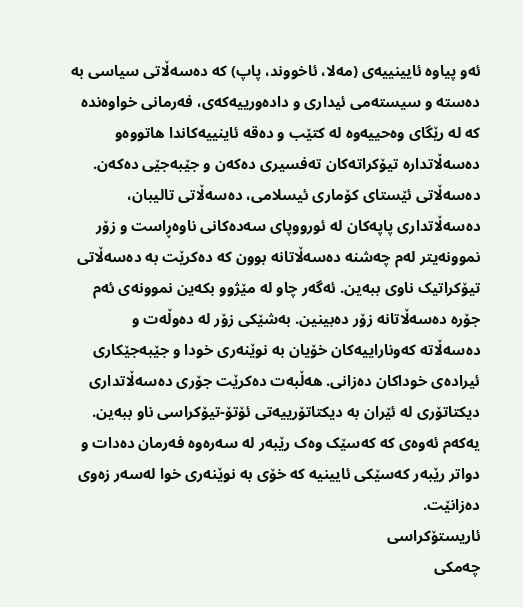ئەو پیاوە ئایینییەی (مەلا، ئاخووند، پاپ) کە دەسەڵاتی سیاسی بە دەستە و سیستەمی ئیداری و دادەورییەکەی، فەرمانی خواوەندە کە لە رێگای وەحییەوە لە کتێب و دەقە ئاینییەکاندا ھاتووەو دەسەڵاتدارە تیۆکراتەکان تەفسیری دەکەن و جێبەجێی دەکەن.
دەسەڵاتی ئێستای کۆماری ئیسلامی، دەسەڵاتی تالیبان، دەسەڵاتداری پاپەکان لە ئورووپای سەدەکانی ناوەڕاست و زۆر نموونەیتر لەم چەشنە دەسەڵاتانە بوون کە دەکرێت بە دەسەڵاتی تیۆکراتیک ناوی ببەین. ئەگەر چاو لە مێژوو بکەین نموونەی ئەم جۆرە دەسەڵاتانە زۆر دەبینین. بەشێکی زۆر لە دەوڵەت و دەسەڵاتە کەوناراییەکان خۆیان بە نوێنەری خودا و جێبەجێکاری ئیرادەی خوداکان دەزانی. ھەڵبەت دەکرێت جۆری دەسەڵاتداری دیکتاتۆری لە ئێران بە دیکتاتۆرییەتی ئۆتۆ-تیۆکراسی ناو ببەین. یەکەم ئەوەی کە کەسێک وەک رێبەر لە سەرەوە فەرمان دەدات و دواتر رێبەر کەسێکی ئایینیە کە خۆی بە نوێنەری خوا لەسەر زەوی دەزانێت.
ئاریستۆکراسی
چەمکی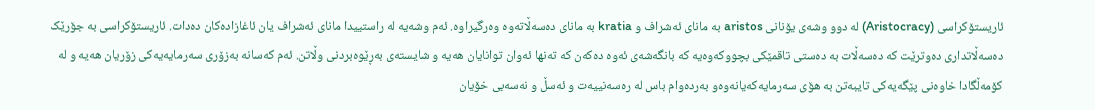ئاریستۆکراسی (Aristocracy) لە دوو وشەی یۆنانی aristos بە مانای ئەشراف و kratia بە مانای دەسەڵاتەوە وەرگیراوە. ئەم وشەیە لە راستییدا مانای ئەشراف یان ئاغازادەکان دەدات. ئاریستۆکراسی بە جۆرێک دەسەڵاتداری دەوترێت کە دەسەڵات بە دەستی تاقمێکی بچووکەوەیە کە بانگەشەی ئەوە دەکەن کە تەنھا ئەوان توانایان ھەیە و شایستەی بەڕێوەبردنی وڵاتن. ئەم کەسانە بەزۆری سەرمایەیەکی زۆریان ھەیە و لە کۆمەڵگادا خاوەنی پێگەیەکی تایبەتن بە ھۆی سەرمایەکەیانەوەو بەردەوام باس لە رەسەنییەت و ئەسڵ و نەسەبی خۆیان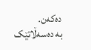دەکەن.
بە دەسەڵاتێک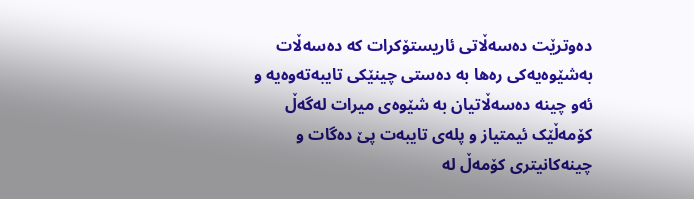دەوترێت دەسەڵاتی ئاریستۆکرات کە دەسەڵات بەشێوەیەکی رەھا بە دەستی چینێکی تایبەتەوەیە و ئەو چینە دەسەڵاتیان بە شێوەی میرات لەگەڵ کۆمەڵێک ئیمتیاز و پلەی تایبەت پێ دەگات و چینەکانیتری کۆمەڵ لە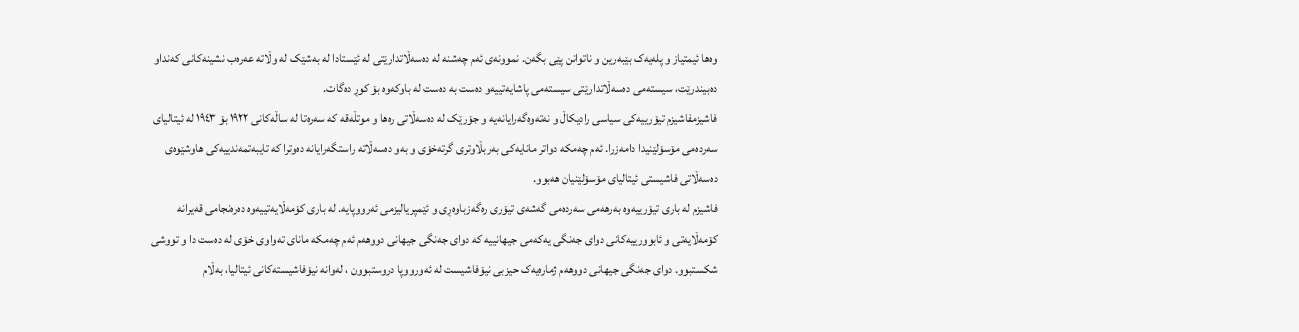وەھا ئیمتیاز و پلەیەک بێبەرین و ناتوانن پێی بگەن. نموونەی ئەم چەشنە لە دەسەڵاتدارێتی لە ئێستادا لە بەشێک لە وڵاتە عەرەب نشینەکانی کەنداو دەبیندرێت، سیستەمی دەسەڵاتدارێتی سیستەمی پاشایەتییەو دەست بە دەست لە باوکەوە بۆ کوڕ دەگات.
فاشیزمفاشیزم تیۆرییەکی سیاسی رادیکاڵ و نەتەوەگەرایانەیە و جۆرێک لە دەسەڵاتی رەھا و موتڵەقە کە سەرەتا لە ساڵەکانی ١٩٢٢ بۆ ١٩٤٣ لە ئیتالیای سەردەمی مۆسۆلێنیدا دامەزرا. ئەم چەمکە دواتر مانایەکی بەربڵاوتری گرتەخۆی و بەو دەسەڵاتە راستگەرایانە دەوترا کە تایبەتمەندییەکی ھاوشێوەی دەسەڵاتی فاشیستی ئیتالیای مۆسۆلێنیان ھەبوو.
فاشیزم لە باری تیۆرییەوە بەرھەمی سەردەمی گەشەی تیۆری رەگەزباوەڕی و ئێمپریالیزمی ئەرووپایە. لە باری کۆمەڵایەتییەوە دەرەنجامی قەیرانە کۆمەڵایەتی و ئابوورییەکانی دوای جەنگی یەکەمی جیھانییە کە دوای جەنگی جیھانی دووھەم ئەم چەمکە مانای تەواوی خۆی لە دەست دا و تووشی شکستبوو. دوای جەنگی جیھانی دووھەم ژمارەیەک حیزبی نیۆفاشیست لە ئەورووپا دروستبوون ، لەوانە نیۆفاشیستەکانی ئیتالیا، بەڵام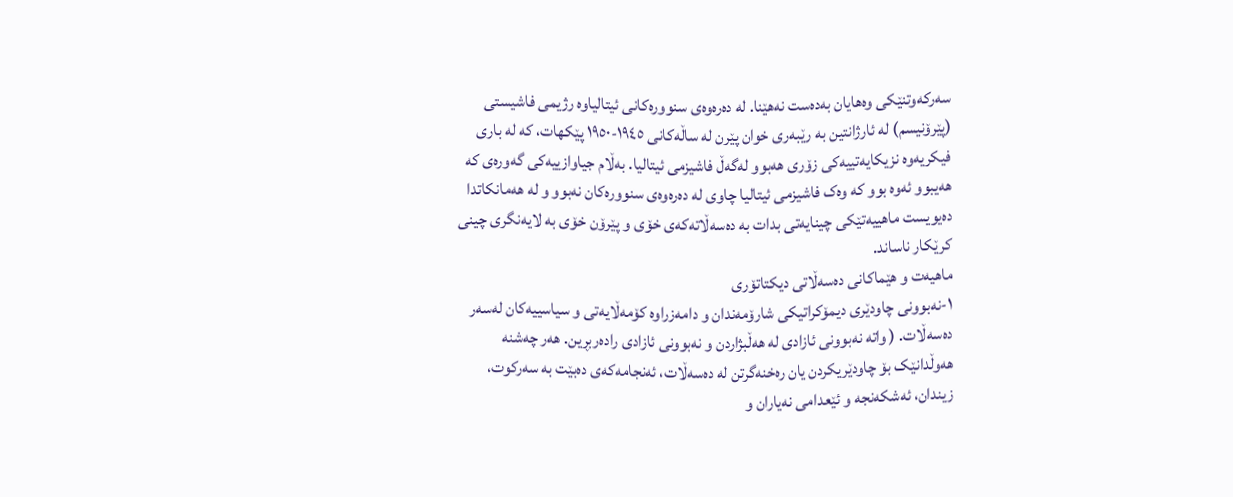سەرکەوتنێکی وەھایان بەدەست نەھێنا. لە دەرەوەی سنوورەکانی ئیتالیاوە رژیمی فاشیستی (پێرۆنیسم) لە ئارژانتین بە رێبەری خوان پێرن لە ساڵەکانی ١٩٤٥-١٩٥٠ پێکھات، کە لە باری فیکریەوە نزیکایەتییەکی زۆری ھەبوو لەگەڵ فاشیزمی ئیتالیا. بەڵام جیاوازییەکی گەورەی کە ھەیبوو ئەوە بوو کە وەک فاشیزمی ئیتالیا چاوی لە دەرەوەی سنوورەکان نەبوو و لە ھەمانکاتدا دەیویست ماھییەتێکی چینایەتی بدات بە دەسەڵاتەکەی خۆی و پێرۆن خۆی بە لایەنگری چینی کرێکار ناساند.
ماھیەت و ھێماکانی دەسەڵاتی دیکتاتۆری
١-نەبوونی چاودێری دیمۆکراتیکی شارۆمەندان و دامەزراوە کۆمەڵایەتی و سیاسییەکان لەسەر دەسەڵات. ( واتە نەبوونی ئازادی لە ھەڵبژاردن و نەبوونی ئازادی رادەربڕین. ھەر چەشنە ھەوڵدانێک بۆ چاودێریکردن یان رەخنەگرتن لە دەسەڵات، ئەنجامەکەی دەبێت بە سەرکوت، زیندان، ئەشکەنجە و ئێعدامی نەیاران و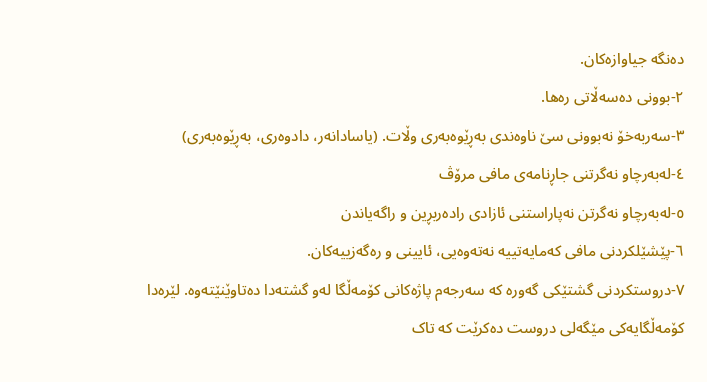دەنگە جیاوازەکان.
٢-بوونی دەسەڵاتی رەھا.
٣-سەربەخۆ نەبوونی سێ ناوەندی بەڕێوەبەری وڵات. (یاسادانەر، دادوەری، بەڕێوەبەری)
٤-لەبەرچاو نەگرتنی جاڕنامەی مافی مرۆڤ
٥-لەبەرچاو نەگرتن نەپاراستنی ئازادی رادەربڕین و راگەیاندن
٦-پێشێلکردنی مافی کەمایەتییە نەتەوەیی، ئایینی و رەگەزییەکان.
٧-دروستکردنی گشتێکی گەورە کە سەرجەم پاژەکانی کۆمەڵگا لەو گشتەدا دەتاوێنێتەوە. لێرەدا کۆمەڵگایەکی مێگەلی دروست دەکرێت کە تاک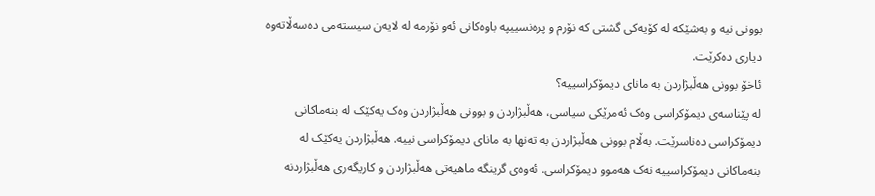بوونی نیە و بەشێکە لە کۆیەکی گشتی کە نۆرم و پرەنسییپە باوەکانی ئەو نۆرمە لە لایەن سیستەمی دەسەڵاتەوە دیاری دەکرێت.
ئاخۆ بوونی ھەڵبژاردن بە مانای دیمۆکراسییە؟
لە پێناسەی دیمۆکراسی وەک ئەمرێکی سیاسی، ھەڵبژاردن و بوونی ھەڵبژاردن وەک یەکێک لە بنەماکانی دیمۆکراسی دەناسرێت. بەڵام بوونی ھەڵبژاردن بە تەنھا بە مانای دیمۆکراسی نییە. ھەڵبژاردن یەکێک لە بنەماکانی دیمۆکراسییە نەک ھەموو دیمۆکراسی. ئەوەی گرینگە ماھیەتی ھەڵبژاردن و کاریگەری ھەڵبژاردنە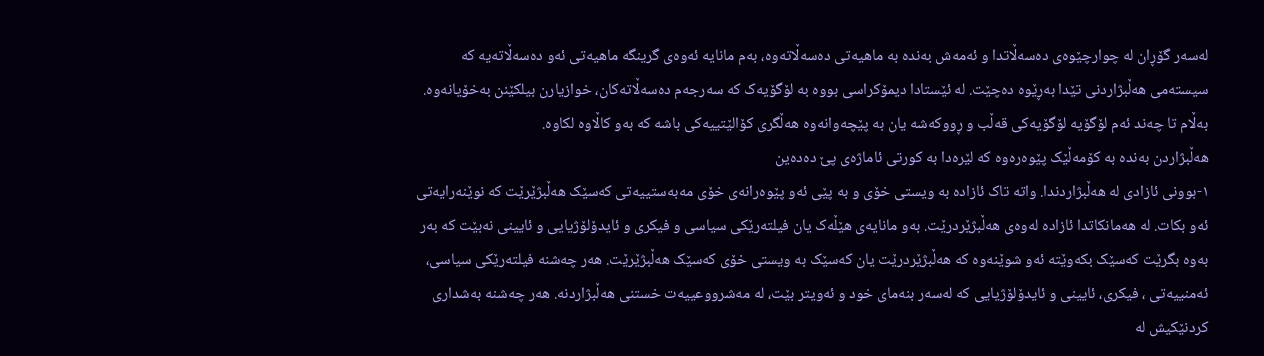لەسەر گۆڕان لە چوارچێوەی دەسەڵاتدا و ئەمەش بەندە بە ماھیەتی دەسەڵاتەوە، بەم مانایە ئەوەی گرینگە ماھیەتی ئەو دەسەڵاتەیە کە سیستەمی ھەڵبژاردنی تێدا بەڕێوە دەچێت. لە ئێستادا دیمۆکراسی بووە بە لۆگۆیەک کە سەرجەم دەسەڵاتەکان، خوازیارن بیلکێنن بەخۆیانەوە. بەڵام تا چەند ئەم لۆگۆیە لۆگۆیەکی قەڵب و ڕووکەشە یان بە پێچەوانەوە ھەڵگری کۆالێتییەکی باشە کە بەو کاڵاوە لکاوە.
ھەڵبژاردن بەندە بە کۆمەڵێک پێوەرەوە کە لێرەدا بە کورتی ئاماژەی پێ دەدەین
١-بوونی ئازادی لە ھەڵبژاردندا. واتە تاک ئازادە بە ویستی خۆی و بە پێی ئەو پێوەرانەی خۆی مەبەستییەتی کەسێک ھەڵبژێرێت کە نوێنەرایەتی ئەو بکات. لە ھەمانکاتدا ئازادە لەوەی ھەڵبژێردرێت. بەو مانایەی ھێڵەک یان فیلتەرێکی سیاسی و فیکری و ئایدۆلۆژیایی و ئایینی نەبێت کە بەر بەوە بگرێت کەسێک بکەوێتە ئەو شوێنەوە کە ھەڵبژێردرێت یان کەسێک بە ویستی خۆی کەسێک ھەڵبژێرێت. ھەر چەشنە فیلتەرێکی سیاسی، ئەمنییەتی ، فیکری، ئایینی و ئایدۆلۆژیایی کە لەسەر بنەمای خود و ئەویتر بێت، لە مەشرووعییەت خستنی ھەڵبژاردنە. ھەر چەشنە بەشداری کردنێکیش لە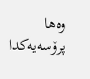وەھا پرۆسەیەکدا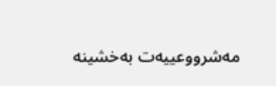مەشرووعییەت بەخشینە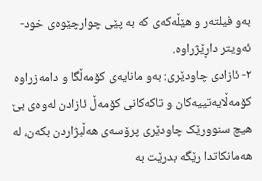بەو فیلتەر و ھێڵەکەی کە بە پێی چوارچێوەی خود- ئەویتر داڕێژراوە.
٢- ئازادی چاودێری: بەو مانایەی کۆمەڵگا و دامەزراوە کۆمەڵایەتییەکان و تاکەکانی کۆمەڵ ئازادن لەوەی بێ ھیچ سنوورێک چاودێری پرۆسەی ھەڵبژاردن بکەن، لە ھەمانکاتدا رێگە بدرێت بە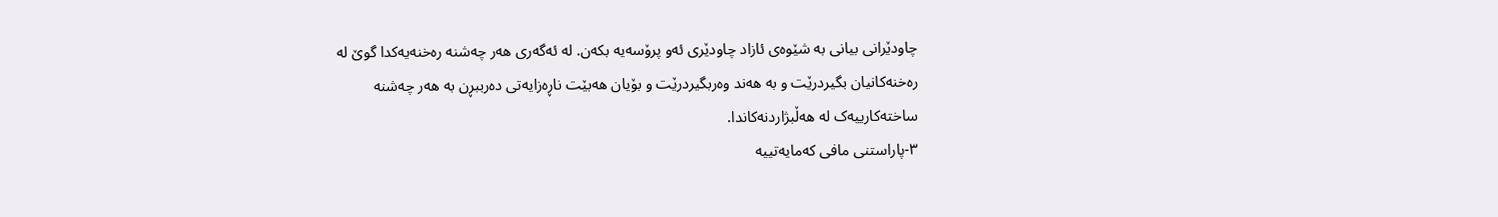چاودێرانی بیانی بە شێوەی ئازاد چاودێری ئەو پرۆسەیە بکەن. لە ئەگەری ھەر چەشنە رەخنەیەکدا گوێ لە رەخنەکانیان بگیردرێت و بە ھەند وەربگیردرێت و بۆیان ھەبێت ناڕەزایەتی دەرببڕن بە ھەر چەشنە ساختەکارییەک لە ھەڵبژاردنەکاندا.
٣-پاراستنی مافی کەمایەتییە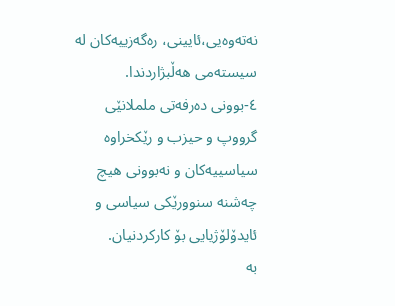نەتەوەیی،ئایینی، رەگەزییەکان لە سیستەمی ھەڵبژاردندا.
٤-بوونی دەرفەتی ململانێی گرووپ و حیزب و رێکخراوە سیاسییەکان و نەبوونی ھیچ چەشنە سنوورێکی سیاسی و ئایدۆلۆژیایی بۆ کارکردنیان.
بە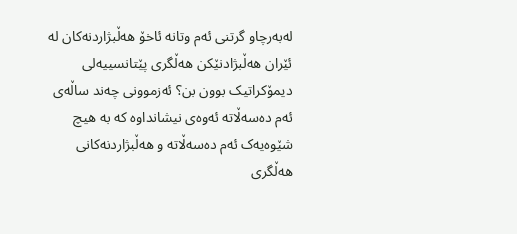لەبەرچاو گرتنی ئەم وتانە ئاخۆ ھەڵبژاردنەکان لە ئێران ھەڵبژادنێکن ھەڵگری پێتانسییەلی دیمۆکراتیک بوون بن؟ ئەزموونی چەند ساڵەی ئەم دەسەڵاتە ئەوەی نیشانداوە کە بە ھیچ شێوەیەک ئەم دەسەڵاتە و ھەڵبژاردنەکانی ھەڵگری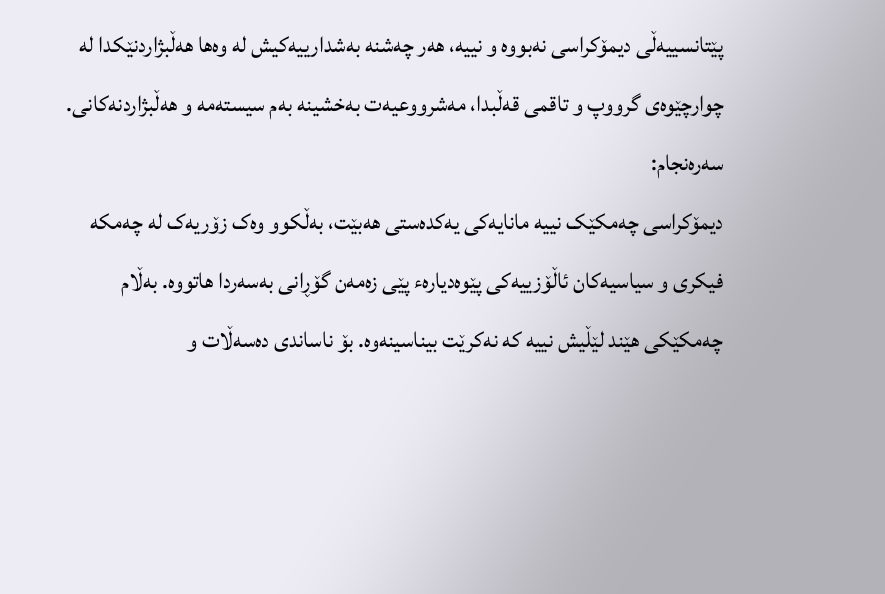پێتانسییەڵی دیمۆکراسی نەبووە و نییە، ھەر چەشنە بەشدارییەکیش لە وەھا ھەڵبژاردنێکدا لە چوارچێوەی گرووپ و تاقمی قەڵبدا، مەشرووعیەت بەخشینە بەم سیستەمە و ھەڵبژاردنەکانی.
سەرەنجام:
دیمۆکراسی چەمکێک نییە مانایەکی یەکدەستی ھەبێت، بەڵکوو وەک زۆریەک لە چەمکە فیکری و سیاسیەکان ئاڵۆزییەکی پێوەدیارەء پێی زەمەن گۆڕانی بەسەردا ھاتووە. بەڵام چەمکێکی ھێند لێڵیش نییە کە نەکرێت بیناسینەوە. بۆ ناساندی دەسەڵات و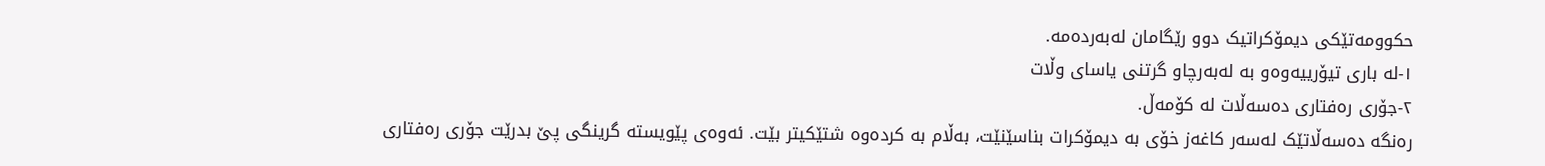حکوومەتێکی دیمۆکراتیک دوو رێگامان لەبەردەمە.
١-لە باری تیۆرییەوەو بە لەبەرچاو گرتنی یاسای وڵات
٢-جۆری رەفتاری دەسەڵات لە کۆمەڵ.
رەنگە دەسەڵاتێک لەسەر کاغەز خۆی بە دیمۆکرات بناسێنێت، بەڵام بە کردەوە شتێکیتر بێت. ئەوەی پێویستە گرینگی پێ بدرێت جۆری رەفتاری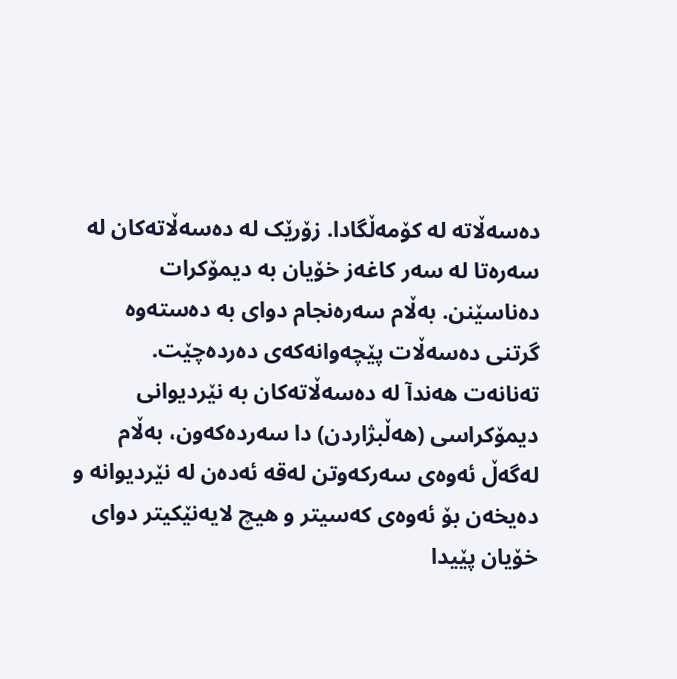دەسەڵاتە لە کۆمەڵگادا. زۆرێک لە دەسەڵاتەکان لە سەرەتا لە سەر کاغەز خۆیان بە دیمۆکرات دەناسێنن. بەڵام سەرەنجام دوای بە دەستەوە گرتنی دەسەڵات پێچەوانەکەی دەردەچێت. تەنانەت ھەندآ لە دەسەڵاتەکان بە نێردیوانی دیمۆکراسی (ھەڵبژاردن) دا سەردەکەون، بەڵام لەگەڵ ئەوەی سەرکەوتن لەقە ئەدەن لە نێردیوانە و دەیخەن بۆ ئەوەی کەسیتر و ھیچ لایەنێکیتر دوای خۆیان پێیدا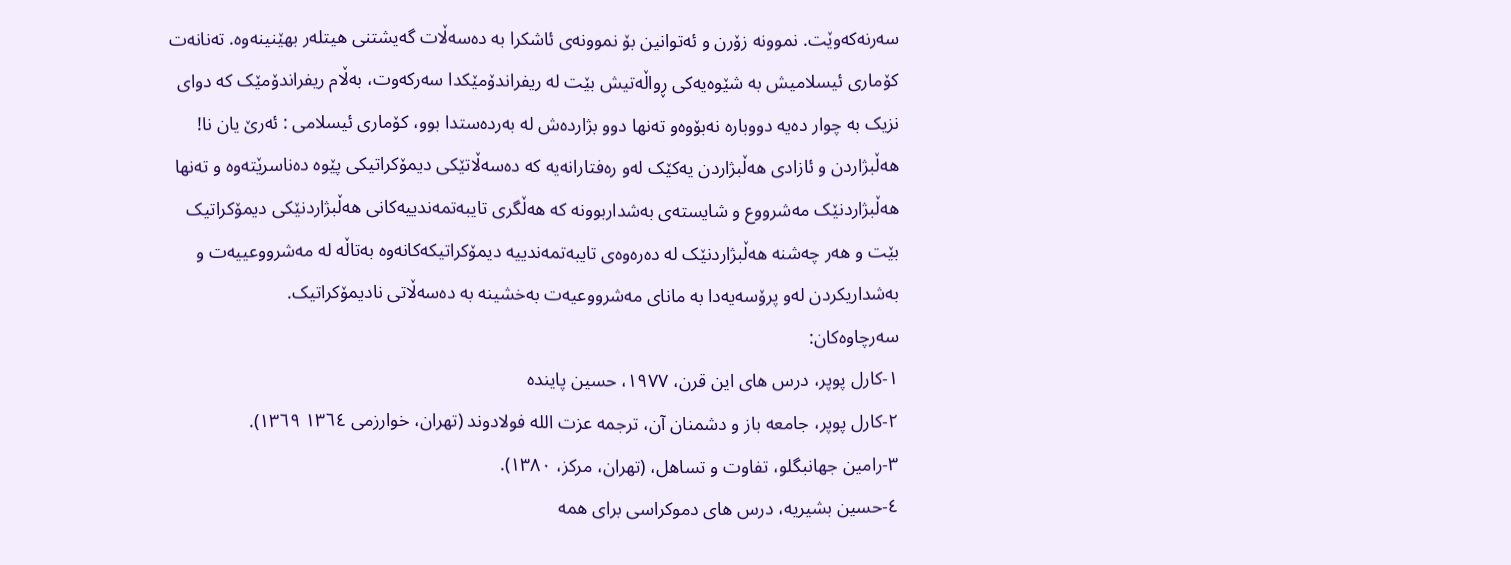سەرنەکەوێت. نموونە زۆرن و ئەتوانین بۆ نموونەی ئاشکرا بە دەسەڵات گەیشتنی ھیتلەر بھێنینەوە. تەنانەت کۆماری ئیسلامیش بە شێوەیەکی ڕواڵەتیش بێت لە ریفراندۆمێکدا سەرکەوت، بەڵام ریفراندۆمێک کە دوای نزیک بە چوار دەیە دووبارە نەبۆوەو تەنھا دوو بژاردەش لە بەردەستدا بوو، کۆماری ئیسلامی : ئەرێ یان نا!
ھەڵبژاردن و ئازادی ھەڵبژاردن یەکێک لەو رەفتارانەیە کە دەسەڵاتێکی دیمۆکراتیکی پێوە دەناسرێتەوە و تەنھا ھەڵبژاردنێک مەشرووع و شایستەی بەشداربوونە کە ھەڵگری تایبەتمەندییەکانی ھەڵبژاردنێکی دیمۆکراتیک بێت و ھەر چەشنە ھەڵبژاردنێک لە دەرەوەی تایبەتمەندییە دیمۆکراتیکەکانەوە بەتاڵە لە مەشرووعییەت و بەشداریکردن لەو پرۆسەیەدا بە مانای مەشرووعیەت بەخشینە بە دەسەڵاتی نادیمۆکراتیک.
سەرچاوەکان:
١-کارل پوپر، درس ھای این قرن، ١٩٧٧، حسین پایندە
٢-کارل پوپر، جامعە باز و دشمنان آن، ترجمە عزت اللە فولادوند (تھران، خوارزمی ١٣٦٤ ١٣٦٩).
٣-رامین جھانبگلو، تفاوت و تساھل، (تھران، مرکز، ١٣٨٠).
٤-حسین بشیریە، درس ھای دموکراسی برای ھمە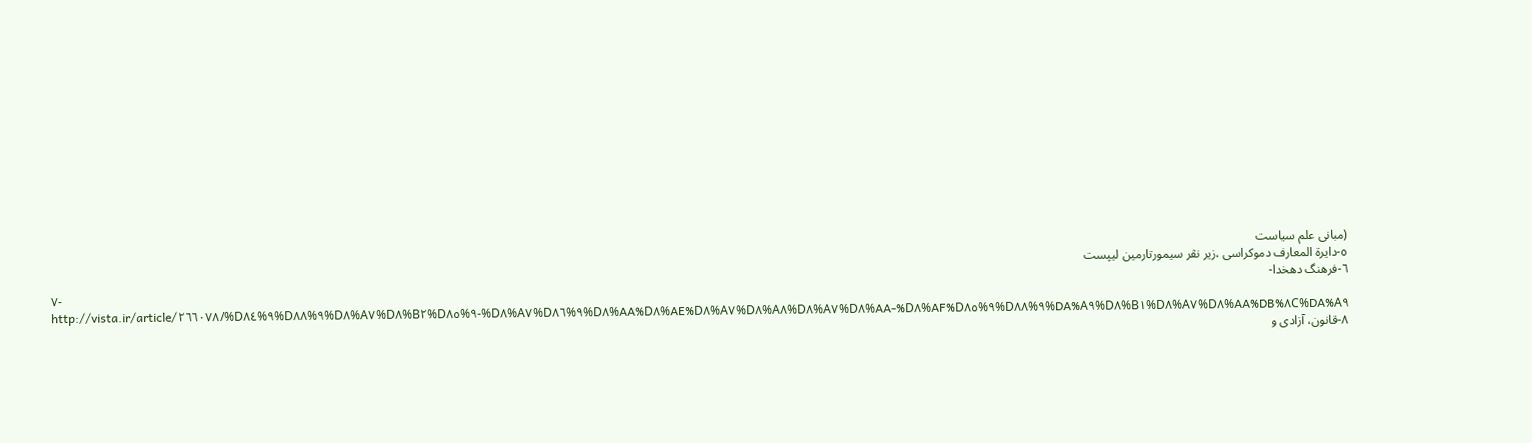(مبانی علم سیاست
٥-دایرة المعارف دموکراسی ،زیر نڤر سیمورتارمین لیپست
٦-فرھنگ دھخدا-
٧-http://vista.ir/article/٢٦٦٠٧٨/%D٩%٨٤%D٩%٨٨%D٨%A٧%D٨%B٢%D٩%٨٥-%D٨%A٧%D٩%٨٦%D٨%AA%D٨%AE%D٨%A٧%D٨%A٨%D٨%A٧%D٨%AA-%D٨%AF%D٩%٨٥%D٩%٨٨%DA%A٩%D٨%B١%D٨%A٧%D٨%AA%DB%٨C%DA%A٩
٨-قانون، آزادی و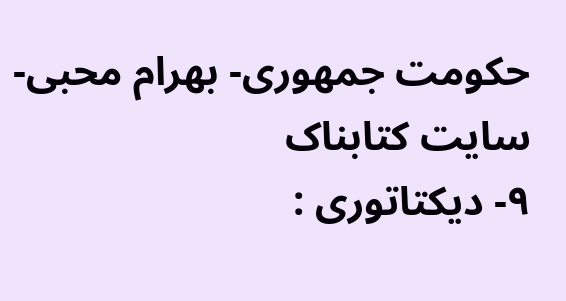حکومت جمھوری- بھرام محبی- سایت کتابناک
٩- دیکتاتوری :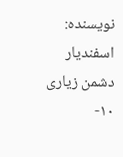نویسندە: اسفندیار دشمن زیاری
١٠-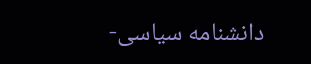دانشنامە سیاسی-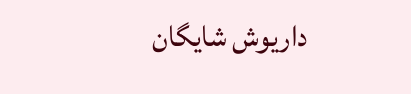داریوش شایگان